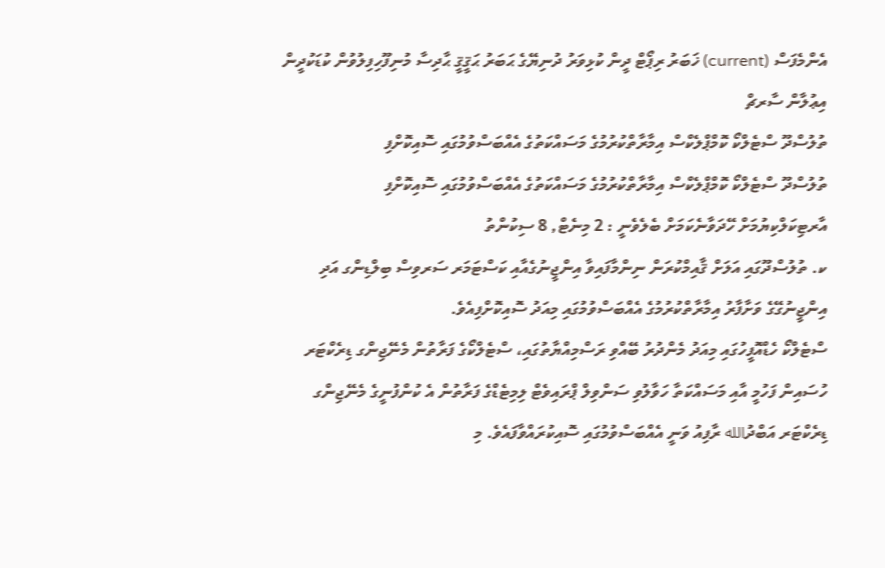އެންމެފަސް (current) ޚަބަރު ރިޕޯޓް ދީން ކުޅިވަރު ދުނިޔޭގެ ޙަބަރު ޙަޤީޤީ ޙާދިސާ މުނިފޫހިފިލުވުން ކުޑަކުދީން އިޢުލާން ސާރޗް
ތުލުސްދޫ ސްޓެލްކޯ ކޮމްޕްލެކްސް އިމާރާތްކުރުމުގެ މަސައްކަތުގެ އެއްބަސްވުމުގައި ސޮއިކޮށްފި
ތުލުސްދޫ ސްޓެލްކޯ ކޮމްޕްލެކްސް އިމާރާތްކުރުމުގެ މަސައްކަތުގެ އެއްބަސްވުމުގައި ސޮއިކޮށްފި
އާރޓިކަލްކިޔުމަށް ހޭދަވާނެކަމަށް ބެލެވެނީ : 2 މިނެޓް, 8 ސިކުންތު
ކ. ތުލުސްދޫގައި އަލަށް ޤާއިމްކުރަން ނިންމާފައިވާ އިންޖީނުގެއާއި ކަސްޓަމަރ ސަރވިސް ބިލްޑިންގ އަދި އިންޖީނުގޭގެ ވަށާފާރު އިމާރާތްކުރުމުގެ އެއްބަސްވުމުގައި މިއަދު ސޮއިކޮށްފިއެވެ.
ސްޓެލްކޯ ހެޑްއޮފީހުގައި މިއަދު މެންދުރު ބޭއްވި ރަސްމިއްޔާތުގައި، ސްޓެލްކޯގެ ފަރާތުން މެނޭޖިންގ ޑިރެކްޓަރ ހުސައިން ފަހުމީ އާއި މަސައްކަތާ ހަވާލުވި ސަންވިލް ޕްރައިވެޓް ލިމިޓެޑްގެ ފަރާތުން އެ ކުންފުނީގެ މެނޭޖިންގ ޑިރެކްޓަރ އަބްދުالله ރާފިއު ވަނީ އެއްބަސްވުމުގައި ސޮއިކުރައްވާފައެވެ. މި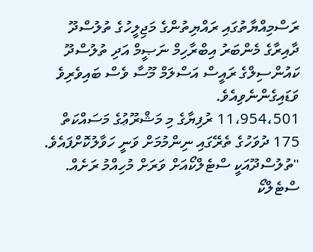ރަސްމިއްޔާތުގައި ރައްޔިތުންގެ މަޖިލީހުގެ ތުލުސްދޫ ދާއިރާގެ މެންބަރު އިބްރާހިމް ނަޞީމް އަދި ތުލުސްދޫ ކައުންސިލްގެ ރައީސް އަސްލަމް މޫސާ ވެސް ބައިވެރިވެ ވަޑައިގެންނެވިއެވެ.
11،954،501 ރުފިޔާގެ މި މަޝްރޫޢުގެ މަސައްކަތް 175 ދުވަހުގެ ތެރޭގައި ނިންމުމަށް ވަނީ ހަވާލުކޮށްފައެވެ.
"ތުލުސްދޫއަކީ ސްޓެލްކޯއަށް ވަރަށް މުހިއްމު ރަށެއް. ސްޓެލްކޯ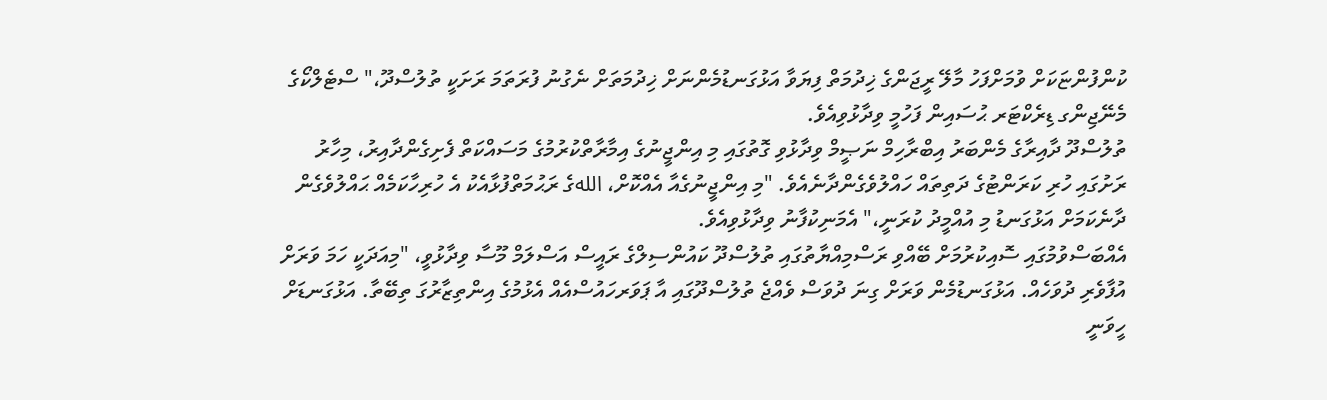ކުންފުންޏަކަށް ވުމަށްފަހު މާލޭ ރީޖަންގެ ޚިދުމަތް ފިޔަވާ އަޅުގަނޑުމެންނަށް ޚިދުމަތަށް ނެގުނު ފުރަތަމަ ރަށަކީ ތުލުސްދޫ،" ސްޓެލްކޯގެ މެނޭޖިންގ ޑިރެކްޓަރ ޙުސައިން ފަހުމީ ވިދާޅުވިއެވެ.
ތުލުސްދޫ ދާއިރާގެ މެންބަރު އިބްރާހިމް ނަޞީމް ވިދާޅުވި ގޮތުގައި މި އިންޖީނުގެ އިމާރާތްކުރުމުގެ މަސައްކަތް ފެށިގެންދާއިރު، މިހާރު ރަށުގައި ހުރި ކަރަންޓުގެ ދަތިތައް ހައްލުވެގެންދާނެއެވެ. "މި އިންޖީނުގެއާ އެއްކޮށް، اللهގެ ރަޙުމަތްފުޅާއެކު އެ ހުރިހާކަމެއް ޙައްލުވެގެން ދާނެކަމަށް އަޅުގަނޑު މި އުއްމީދު ކުރަނީ،" އެމަނިކުފާނު ވިދާޅުވިއެވެ.
އެއްބަސްވުމުގައި ސޮއިކުރުމަށް ބޭއްވި ރަސްމިއްޔާތުގައި ތުލުސްދޫ ކައުންސިލްގެ ރައީސް އަސްލަމް މޫސާ ވިދާޅުވީ، "މިއަދަކީ ހަމަ ވަރަށް އުފާވެރި ދުވަހެއް. އަޅުގަނޑުމެން ވަރަށް ގިނަ ދުވަސް ވެއްޖެ ތުލުސްދޫގައި އާ ޕަވަރހައުސްއެއް އެޅުމުގެ އިންތިޒާރުގަ ތިބޭތާ. އަޅުގަނޑަށް ހީވަނީ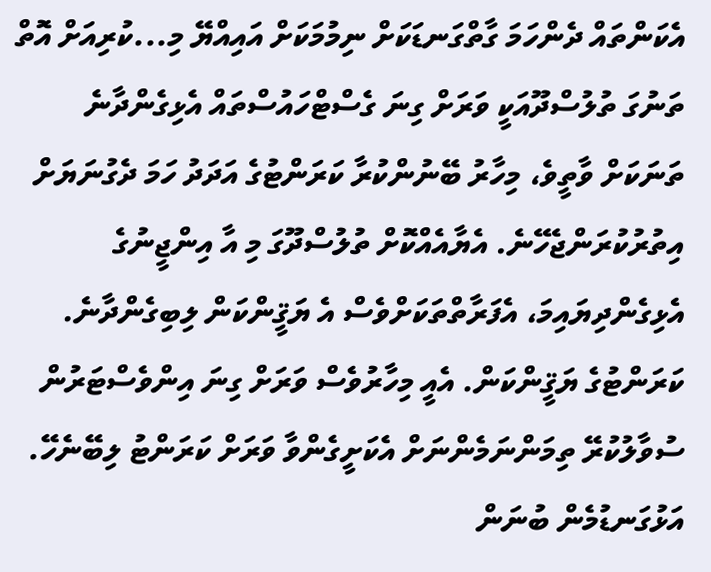އެކަންތައް ދެންހަމަ ގާތްގަނޑަކަށް ނިމުމަކަށް އައިއްޔޭ މި...ކުރިއަށް އޮތް ތަނުގަ ތުލުސްދޫއަކީ ވަރަށް ގިނަ ގެސްޓްހައުސްތައް އެޅިގެންދާނެ ތަނަކަށް ވާތީވެ، މިހާރު ބޭނުންކުރާ ކަރަންޓުގެ އަދަދު ހަމަ ދެގުނަޔަށް އިތުރުކުރަންޖެހޭނެ. އެޔާއެއްކޮށް ތުލުސްދޫގަ މި އާ އިންޖީނުގެ އެޅިގެންދިޔައިމަ، އެފަރާތްތަކަށްވެސް އެ ޔަޤީންކަން ލިބިގެންދާނެ. ކަރަންޓުގެ ޔަޤީންކަން. އެއީ މިހާރުވެސް ވަރަށް ގިނަ އިންވެސްޓަރުން ސުވާލުކުރޭ ތިމަންނަމެންނަށް އެކަށީގެންވާ ވަރަށް ކަރަންޓު ލިބޭނެހޭ. އަޅުގަނޑުމެން ބުނަން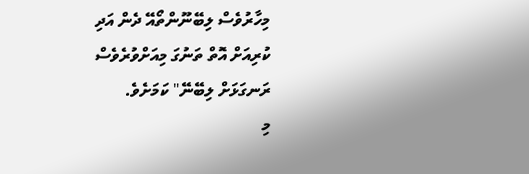މިހާރުވެސް ލިބޭނޫންތޯއޭ ދެން އަދި ކުރިއަށް އޮތް ތަނުގަ މިއަށްވުރެވެސް ރަނގަޅަށް ލިބޭނޭ" ކަމަށެވެ.
މި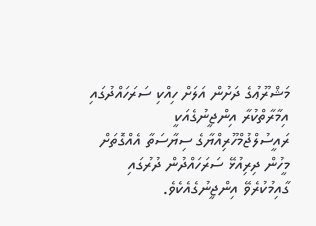މަޝްރޫޢުގެ ދަށުން އަލަށް ހިއްކި ސަރަހައްދުގައި އިމާރާތްކުރާ އިންޖީނުގެއަކީ ރައީސުލްޖުމްހޫރިއްޔާގެ ސިޔާސަތާ އެއްގޮތަށް މީހުން ދިރިއުޅޭ ސަރަހައްދުން ދުރުގައި ގާއިމުކުރެވޭ އިންޖީނުގެއެކެވެ.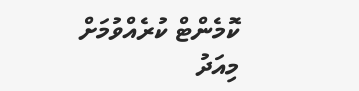ކޮމެންޓް ކުރެއްވުމަށް
މިއަދު